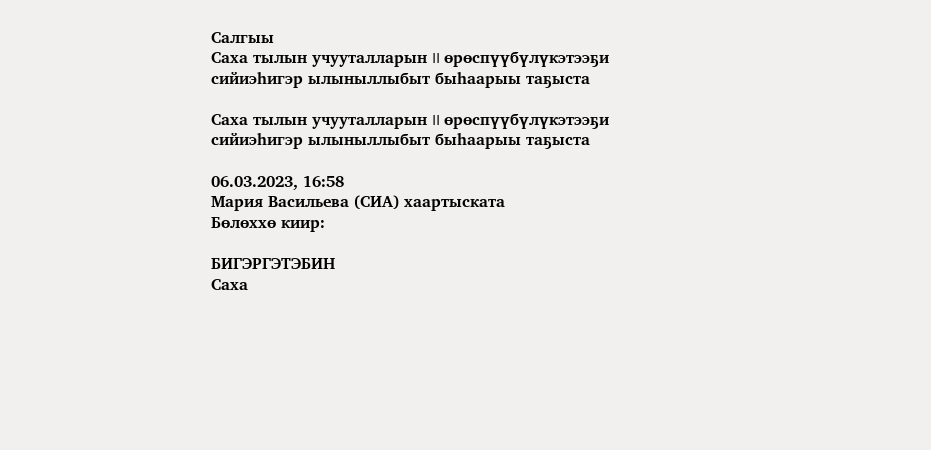Салгыы
Саха тылын учууталларын II өрөспүүбүлүкэтээҕи сийиэһигэр ылыныллыбыт быһаарыы таҕыста

Саха тылын учууталларын II өрөспүүбүлүкэтээҕи сийиэһигэр ылыныллыбыт быһаарыы таҕыста

06.03.2023, 16:58
Мария Васильева (СИА) хаартыската
Бөлөххө киир:

БИГЭРГЭТЭБИН
Саха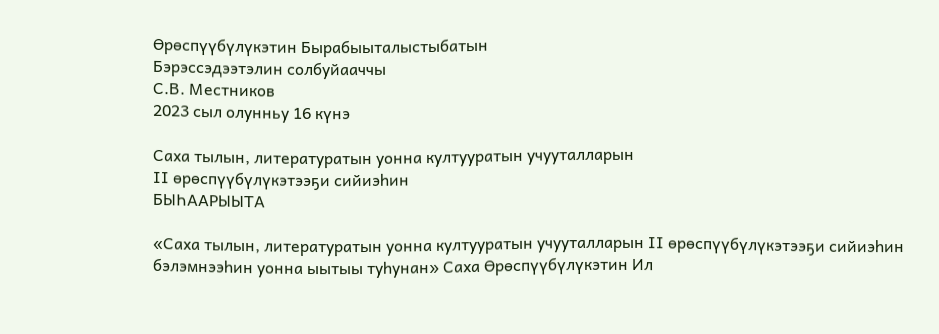Өрөспүүбүлүкэтин Бырабыыталыстыбатын
Бэрэссэдээтэлин солбуйааччы
С.В. Местников
2023 сыл олунньу 16 күнэ

Саха тылын, литературатын уонна култууратын учууталларын
II өрөспүүбүлүкэтээҕи сийиэһин
БЫҺААРЫЫТА

«Саха тылын, литературатын уонна култууратын учууталларын II өрөспүүбүлүкэтээҕи сийиэһин бэлэмнээһин уонна ыытыы туһунан» Саха Өрөспүүбүлүкэтин Ил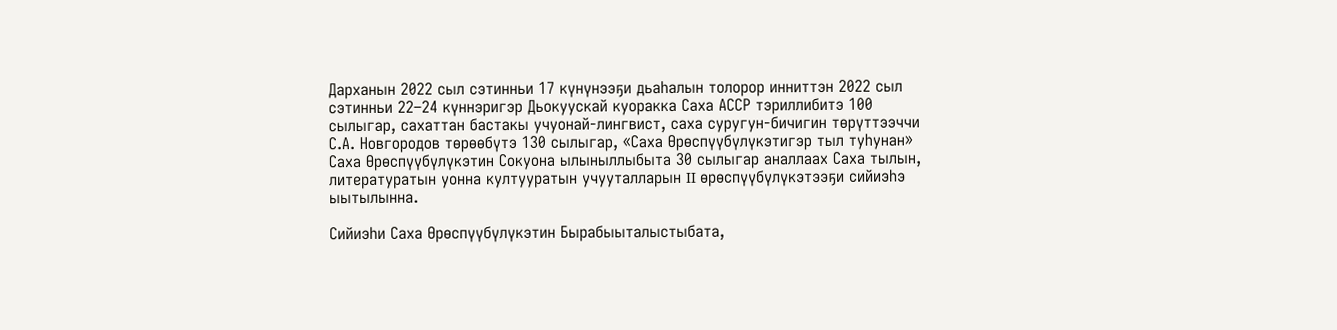Дарханын 2022 сыл сэтинньи 17 күнүнээҕи дьаһалын толорор инниттэн 2022 сыл сэтинньи 22–24 күннэригэр Дьокуускай куоракка Саха АССР тэриллибитэ 100 сылыгар, сахаттан бастакы учуонай-лингвист, саха суругун-бичигин төрүттээччи С.А. Новгородов төрөөбүтэ 130 сылыгар, «Саха Өрөспүүбүлүкэтигэр тыл туһунан» Саха Өрөспүүбүлүкэтин Сокуона ылыныллыбыта 30 сылыгар аналлаах Саха тылын, литературатын уонна култууратын учууталларын II өрөспүүбүлүкэтээҕи сийиэһэ ыытылынна.

Сийиэһи Саха Өрөспүүбүлүкэтин Бырабыыталыстыбата,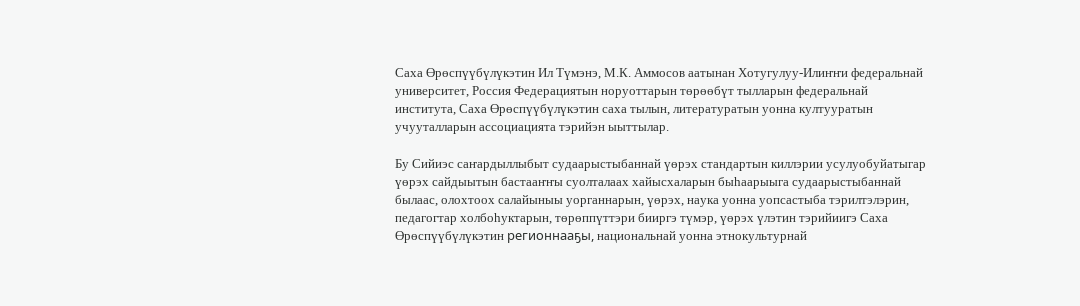Саха Өрөспүүбүлүкэтин Ил Түмэнэ, М.К. Аммосов аатынан Хотугулуу-Илиҥҥи федеральнай университет, Россия Федерациятын норуоттарын төрөөбүт тылларын федеральнай института, Саха Өрөспүүбүлүкэтин саха тылын, литературатын уонна култууратын учууталларын ассоциацията тэрийэн ыыттылар.

Бу Сийиэс саҥардыллыбыт судаарыстыбаннай үөрэх стандартын киллэрии усулуобуйатыгар үөрэх сайдыытын бастааҥҥы суолталаах хайысхаларын быһаарыыга судаарыстыбаннай былаас, олохтоох салайыныы уорганнарын, үөрэх, наука уонна уопсастыба тэрилтэлэрин, педагогтар холбоһуктарын, төрөппүттэри бииргэ түмэр, үөрэх үлэтин тэрийиигэ Саха Өрөспүүбүлүкэтин регионнааҕы, национальнай уонна этнокультурнай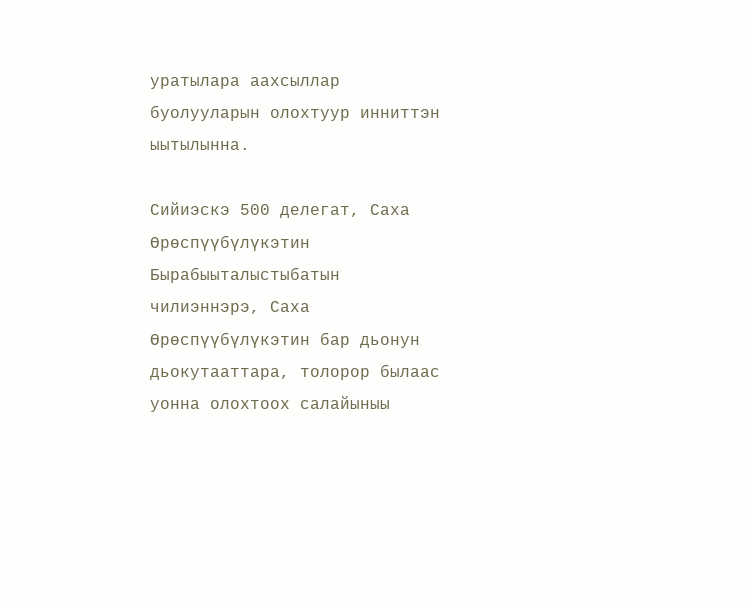уратылара аахсыллар буолууларын олохтуур инниттэн ыытылынна.

Сийиэскэ 500 делегат, Саха Өрөспүүбүлүкэтин Бырабыыталыстыбатын чилиэннэрэ, Саха Өрөспүүбүлүкэтин бар дьонун дьокутааттара, толорор былаас уонна олохтоох салайыныы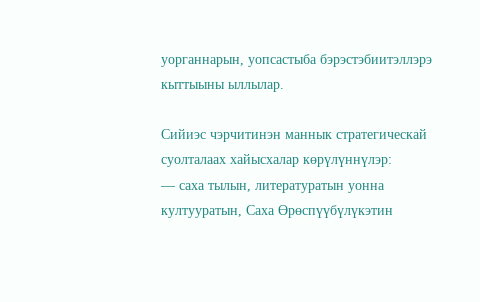уорганнарын, уопсастыба бэрэстэбиитэллэрэ кыттыыны ыллылар.

Сийиэс чэрчитинэн маннык стратегическай суолталаах хайысхалар көрүлүннүлэр:
— саха тылын, литературатын уонна култууратын, Саха Өрөспүүбүлүкэтин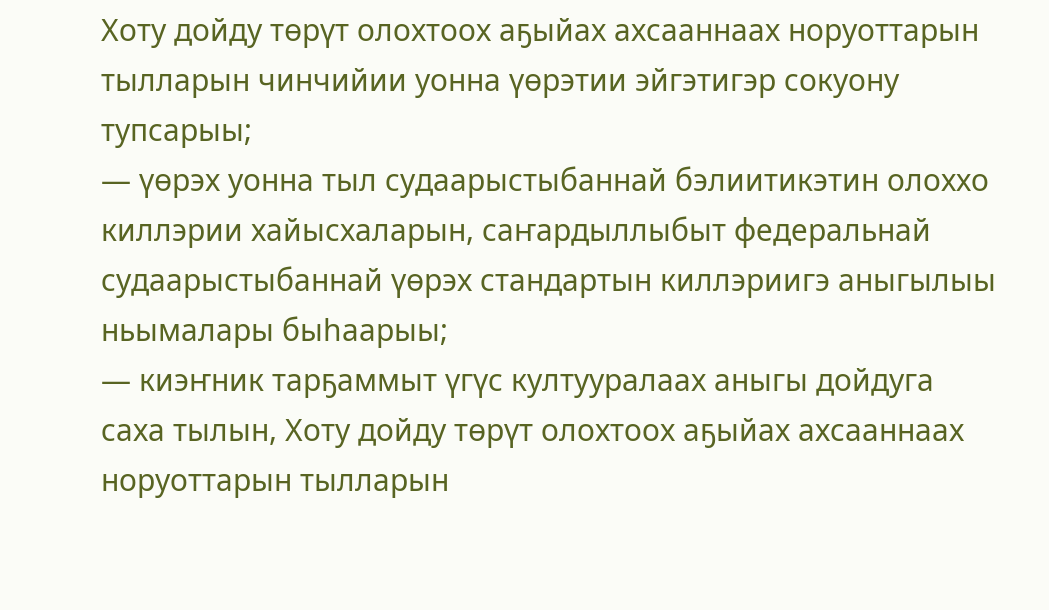Хоту дойду төрүт олохтоох аҕыйах ахсааннаах норуоттарын тылларын чинчийии уонна үөрэтии эйгэтигэр сокуону тупсарыы;
— үөрэх уонна тыл судаарыстыбаннай бэлиитикэтин олоххо киллэрии хайысхаларын, саҥардыллыбыт федеральнай судаарыстыбаннай үөрэх стандартын киллэриигэ аныгылыы ньымалары быһаарыы;
— киэҥник тарҕаммыт үгүс култууралаах аныгы дойдуга саха тылын, Хоту дойду төрүт олохтоох аҕыйах ахсааннаах норуоттарын тылларын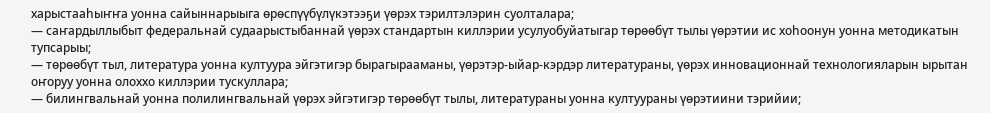харыстааһыҥҥа уонна сайыннарыыга өрөспүүбүлүкэтээҕи үөрэх тэрилтэлэрин суолталара;
— саҥардыллыбыт федеральнай судаарыстыбаннай үөрэх стандартын киллэрии усулуобуйатыгар төрөөбүт тылы үөрэтии ис хоһоонун уонна методикатын тупсарыы;
— төрөөбүт тыл, литература уонна култуура эйгэтигэр бырагырааманы, үөрэтэр-ыйар-кэрдэр литератураны, үөрэх инновационнай технологияларын ырытан оҥоруу уонна олоххо киллэрии тускуллара;
— билингвальнай уонна полилингвальнай үөрэх эйгэтигэр төрөөбүт тылы, литератураны уонна култуураны үөрэтиини тэрийии;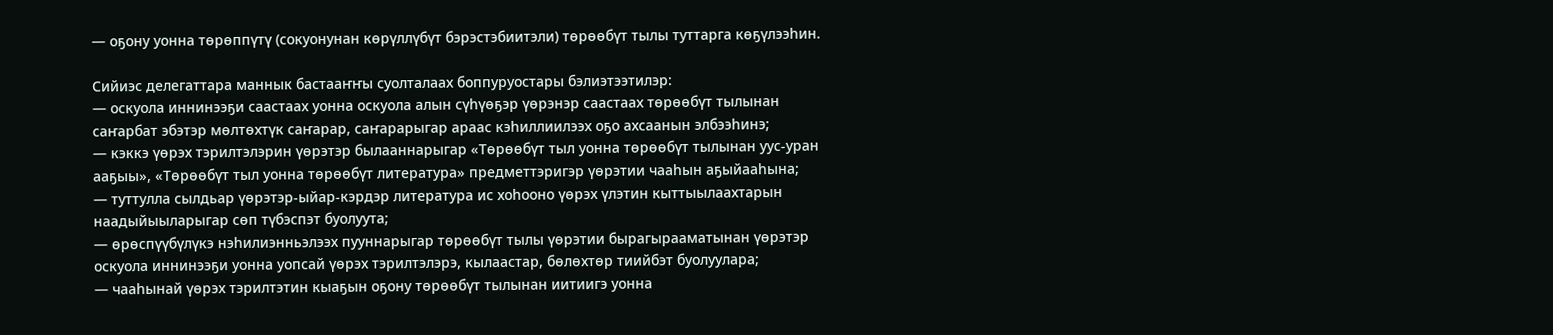— оҕону уонна төрөппүтү (сокуонунан көрүллүбүт бэрэстэбиитэли) төрөөбүт тылы туттарга көҕүлээһин.

Сийиэс делегаттара маннык бастааҥҥы суолталаах боппуруостары бэлиэтээтилэр:
— оскуола иннинээҕи саастаах уонна оскуола алын сүһүөҕэр үөрэнэр саастаах төрөөбүт тылынан саҥарбат эбэтэр мөлтөхтүк саҥарар, саҥарарыгар араас кэһиллиилээх оҕо ахсаанын элбээһинэ;
— кэккэ үөрэх тэрилтэлэрин үөрэтэр былааннарыгар «Төрөөбүт тыл уонна төрөөбүт тылынан уус-уран ааҕыы», «Төрөөбүт тыл уонна төрөөбүт литература» предметтэригэр үөрэтии чааһын аҕыйааһына;
— туттулла сылдьар үөрэтэр-ыйар-кэрдэр литература ис хоһооно үөрэх үлэтин кыттыылаахтарын наадыйыыларыгар сөп түбэспэт буолуута;
— өрөспүүбүлүкэ нэһилиэнньэлээх пууннарыгар төрөөбүт тылы үөрэтии бырагырааматынан үөрэтэр оскуола иннинээҕи уонна уопсай үөрэх тэрилтэлэрэ, кылаастар, бөлөхтөр тиийбэт буолуулара;
— чааһынай үөрэх тэрилтэтин кыаҕын оҕону төрөөбүт тылынан иитиигэ уонна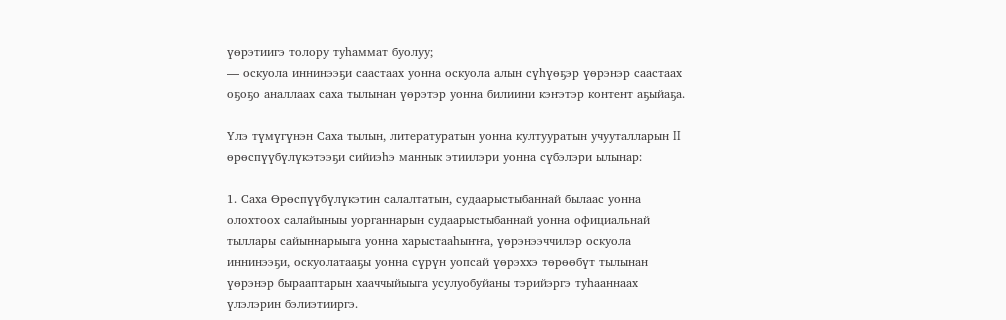үөрэтиигэ толору туһаммат буолуу;
— оскуола иннинээҕи саастаах уонна оскуола алын сүһүөҕэр үөрэнэр саастаах оҕоҕо аналлаах саха тылынан үөрэтэр уонна билиини кэҥэтэр контент аҕыйаҕа.

Үлэ түмүгүнэн Саха тылын, литературатын уонна култууратын учууталларын II өрөспүүбүлүкэтээҕи сийиэһэ маннык этиилэри уонна сүбэлэри ылынар:

1. Саха Өрөспүүбүлүкэтин салалтатын, судаарыстыбаннай былаас уонна олохтоох салайыныы уорганнарын судаарыстыбаннай уонна официальнай тыллары сайыннарыыга уонна харыстааһыҥҥа, үөрэнээччилэр оскуола иннинээҕи, оскуолатааҕы уонна сүрүн уопсай үөрэххэ төрөөбүт тылынан үөрэнэр бырааптарын хааччыйыыга усулуобуйаны тэрийэргэ туһааннаах үлэлэрин бэлиэтииргэ.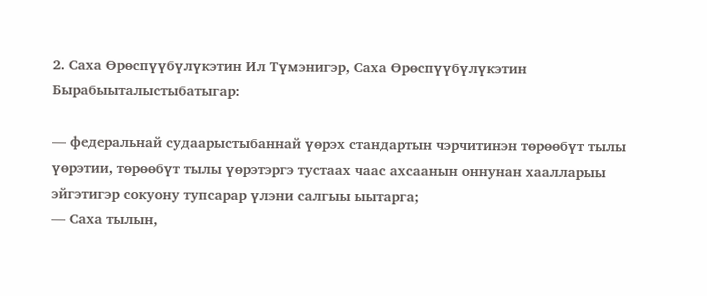2. Саха Өрөспүүбүлүкэтин Ил Түмэнигэр, Саха Өрөспүүбүлүкэтин Бырабыыталыстыбатыгар:

— федеральнай судаарыстыбаннай үөрэх стандартын чэрчитинэн төрөөбүт тылы үөрэтии, төрөөбүт тылы үөрэтэргэ тустаах чаас ахсаанын оннунан хаалларыы эйгэтигэр сокуону тупсарар үлэни салгыы ыытарга;
— Саха тылын,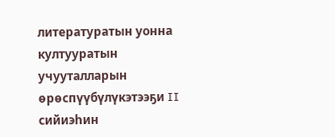литературатын уонна култууратын учууталларын өрөспүүбүлүкэтээҕи II сийиэһин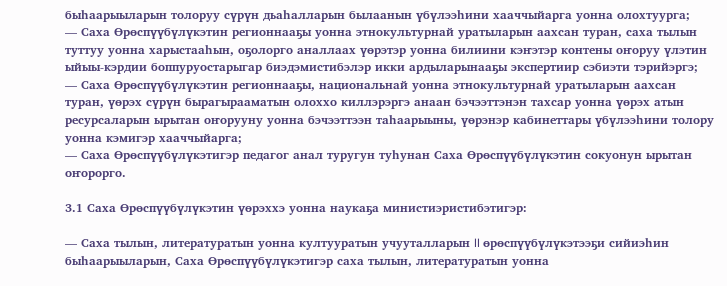быһаарыыларын толоруу сүрүн дьаһалларын былаанын үбүлээһини хааччыйарга уонна олохтуурга;
— Саха Өрөспүүбүлүкэтин регионнааҕы уонна этнокультурнай уратыларын аахсан туран, саха тылын туттуу уонна харыстааһын, оҕолорго аналлаах үөрэтэр уонна билиини кэҥэтэр контены оҥоруу үлэтин ыйыы-кэрдии боппуруостарыгар биэдэмистибэлэр икки ардыларынааҕы экспертиир сэбиэти тэрийэргэ;
— Саха Өрөспүүбүлүкэтин регионнааҕы, национальнай уонна этнокультурнай уратыларын аахсан туран, үөрэх сүрүн бырагырааматын олоххо киллэрэргэ анаан бэчээттэнэн тахсар уонна үөрэх атын ресурсаларын ырытан оҥорууну уонна бэчээттээн таһаарыыны, үөрэнэр кабинеттары үбүлээһини толору уонна кэмигэр хааччыйарга;
— Саха Өрөспүүбүлүкэтигэр педагог анал туругун туһунан Саха Өрөспүүбүлүкэтин сокуонун ырытан оҥорорго.

3.1 Саха Өрөспүүбүлүкэтин үөрэххэ уонна наукаҕа министиэристибэтигэр:

— Саха тылын, литературатын уонна култууратын учууталларын II өрөспүүбүлүкэтээҕи сийиэһин быһаарыыларын, Саха Өрөспүүбүлүкэтигэр саха тылын, литературатын уонна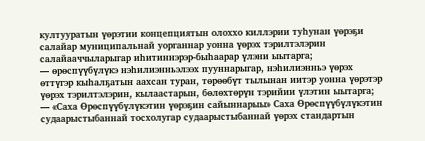култууратын үөрэтии концепциятын олоххо киллэрии туһунан үөрэҕи салайар муниципальнай уорганнар уонна үөрэх тэрилтэлэрин салайааччыларыгар иһитиннэрэр-быһаарар үлэни ыытарга;
— өрөспүүбүлүкэ нэһилиэнньэлээх пууннарыгар, нэһилиэнньэ үөрэх өттүгэр кыһалҕатын аахсан туран, төрөөбүт тылынан иитэр уонна үөрэтэр үөрэх тэрилтэлэрин, кылаастарын, бөлөхтөрүн тэрийии үлэтин ыытарга;
— «Саха Өрөспүүбүлүкэтин үөрэҕин сайыннарыы» Саха Өрөспүүбүлүкэтин судаарыстыбаннай тосхолугар судаарыстыбаннай үөрэх стандартын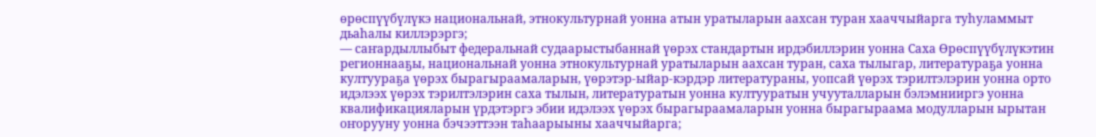өрөспүүбүлүкэ национальнай, этнокультурнай уонна атын уратыларын аахсан туран хааччыйарга туһуламмыт дьаһалы киллэрэргэ;
— саҥардыллыбыт федеральнай судаарыстыбаннай үөрэх стандартын ирдэбиллэрин уонна Саха Өрөспүүбүлүкэтин регионнааҕы, национальнай уонна этнокультурнай уратыларын аахсан туран, саха тылыгар, литератураҕа уонна култуураҕа үөрэх бырагыраамаларын, үөрэтэр-ыйар-кэрдэр литератураны, уопсай үөрэх тэрилтэлэрин уонна орто идэлээх үөрэх тэрилтэлэрин саха тылын, литературатын уонна култууратын учууталларын бэлэмнииргэ уонна квалификацияларын үрдэтэргэ эбии идэлээх үөрэх бырагыраамаларын уонна бырагыраама модулларын ырытан оҥорууну уонна бэчээттээн таһаарыыны хааччыйарга;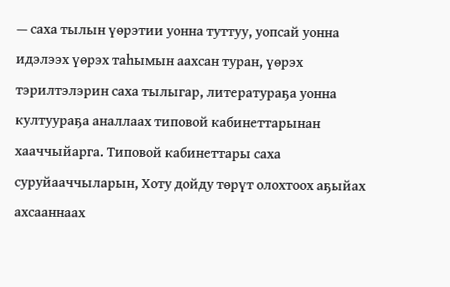— саха тылын үөрэтии уонна туттуу, уопсай уонна идэлээх үөрэх таһымын аахсан туран, үөрэх тэрилтэлэрин саха тылыгар, литератураҕа уонна култуураҕа аналлаах типовой кабинеттарынан хааччыйарга. Типовой кабинеттары саха суруйааччыларын, Хоту дойду төрүт олохтоох аҕыйах ахсааннаах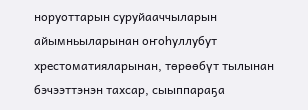норуоттарын суруйааччыларын айымньыларынан оҥоһуллубут хрестоматияларынан, төрөөбүт тылынан бэчээттэнэн тахсар, сыыппараҕа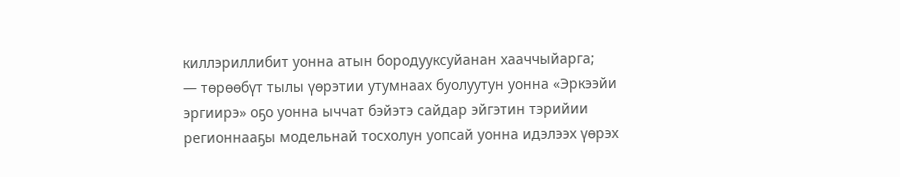киллэриллибит уонна атын бородууксуйанан хааччыйарга;
— төрөөбүт тылы үөрэтии утумнаах буолуутун уонна «Эркээйи эргиирэ» оҕо уонна ыччат бэйэтэ сайдар эйгэтин тэрийии регионнааҕы модельнай тосхолун уопсай уонна идэлээх үөрэх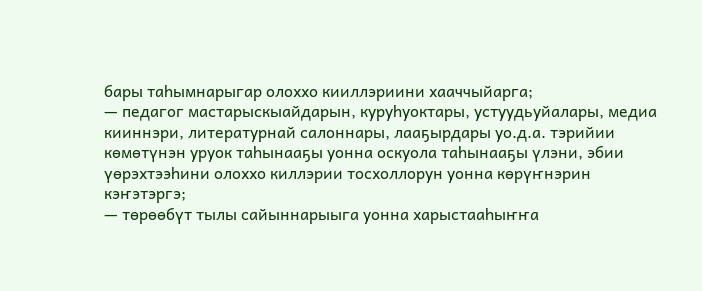бары таһымнарыгар олоххо кииллэриини хааччыйарга;
— педагог мастарыскыайдарын, куруһуоктары, устуудьуйалары, медиа кииннэри, литературнай салоннары, лааҕырдары уо.д.а. тэрийии көмөтүнэн уруок таһынааҕы уонна оскуола таһынааҕы үлэни, эбии үөрэхтээһини олоххо киллэрии тосхоллорун уонна көрүҥнэрин кэҥэтэргэ;
— төрөөбүт тылы сайыннарыыга уонна харыстааһыҥҥа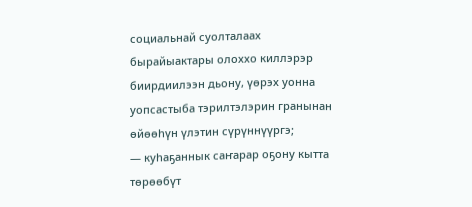социальнай суолталаах бырайыактары олоххо киллэрэр биирдиилээн дьону, үөрэх уонна уопсастыба тэрилтэлэрин гранынан өйөөһүн үлэтин сүрүннүүргэ;
— куһаҕаннык саҥарар оҕону кытта төрөөбүт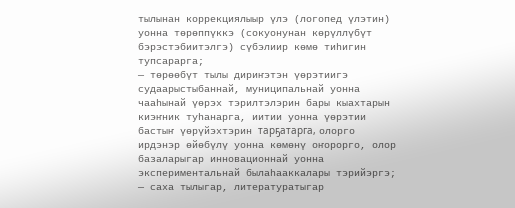тылынан коррекциялыыр үлэ (логопед үлэтин) уонна төрөппүккэ (сокуонунан көрүллүбүт бэрэстэбиитэлгэ) сүбэлиир көмө тиһигин тупсарарга;
— төрөөбүт тылы дириҥэтэн үөрэтиигэ судаарыстыбаннай, муниципальнай уонна чааһынай үөрэх тэрилтэлэрин бары кыахтарын киэҥник туһанарга, иитии уонна үөрэтии бастыҥ үөрүйэхтэрин тарҕатарга, олорго ирдэнэр өйөбүлү уонна көмөнү оҥорорго, олор базаларыгар инновационнай уонна экспериментальнай былаһааккалары тэрийэргэ;
— саха тылыгар, литературатыгар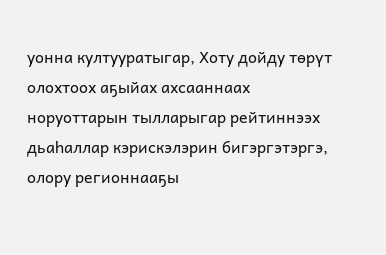уонна култууратыгар, Хоту дойду төрүт олохтоох аҕыйах ахсааннаах норуоттарын тылларыгар рейтиннээх дьаһаллар кэрискэлэрин бигэргэтэргэ, олору регионнааҕы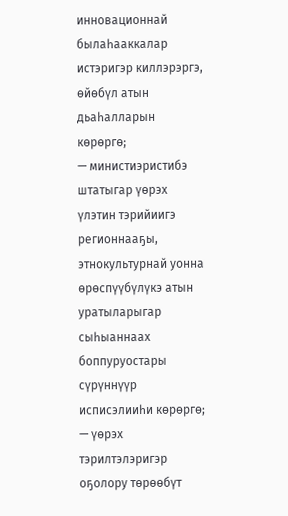инновационнай былаһааккалар истэригэр киллэрэргэ, өйөбүл атын дьаһалларын көрөргө;
— министиэристибэ штатыгар үөрэх үлэтин тэрийиигэ регионнааҕы, этнокультурнай уонна өрөспүүбүлүкэ атын уратыларыгар сыһыаннаах боппуруостары сүрүннүүр исписэлииһи көрөргө;
— үөрэх тэрилтэлэригэр оҕолору төрөөбүт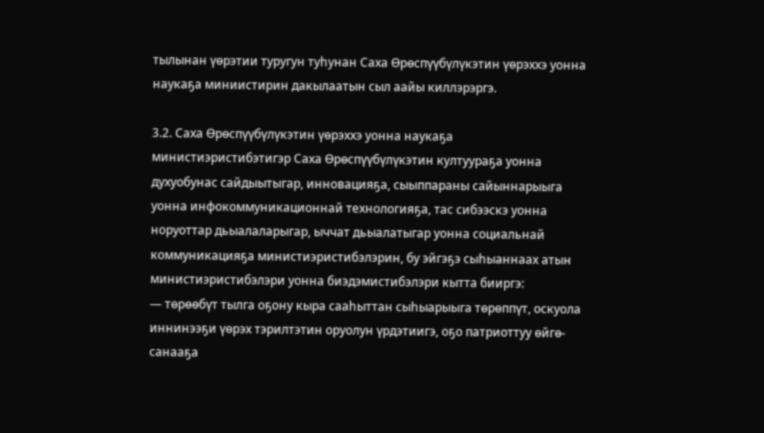тылынан үөрэтии туругун туһунан Саха Өрөспүүбүлүкэтин үөрэххэ уонна наукаҕа миниистирин дакылаатын сыл аайы киллэрэргэ.

3.2. Саха Өрөспүүбүлүкэтин үөрэххэ уонна наукаҕа министиэристибэтигэр Саха Өрөспүүбүлүкэтин култуураҕа уонна духуобунас сайдыытыгар, инновацияҕа, сыыппараны сайыннарыыга уонна инфокоммуникационнай технологияҕа, тас сибээскэ уонна норуоттар дьыалаларыгар, ыччат дьыалатыгар уонна социальнай коммуникацияҕа министиэристибэлэрин, бу эйгэҕэ сыһыаннаах атын министиэристибэлэри уонна биэдэмистибэлэри кытта бииргэ:
— төрөөбүт тылга оҕону кыра сааһыттан сыһыарыыга төрөппүт, оскуола иннинээҕи үөрэх тэрилтэтин оруолун үрдэтиигэ, оҕо патриоттуу өйгө-санааҕа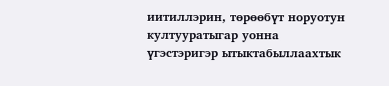иитиллэрин, төрөөбүт норуотун култууратыгар уонна үгэстэригэр ытыктабыллаахтык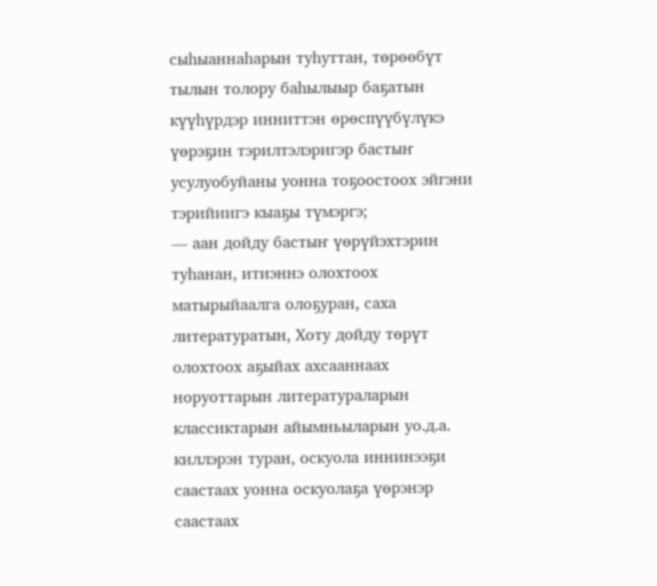сыһыаннаһарын туһуттан, төрөөбүт тылын толору баһылыыр баҕатын күүһүрдэр инниттэн өрөспүүбүлүкэ үөрэҕин тэрилтэлэригэр бастыҥ усулуобуйаны уонна тоҕоостоох эйгэни тэрийиигэ кыаҕы түмэргэ;
— аан дойду бастыҥ үөрүйэхтэрин туһанан, итиэннэ олохтоох матырыйаалга олоҕуран, саха литературатын, Хоту дойду төрүт олохтоох аҕыйах ахсааннаах норуоттарын литератураларын классиктарын айымньыларын уо.д.а. киллэрэн туран, оскуола иннинээҕи саастаах уонна оскуолаҕа үөрэнэр саастаах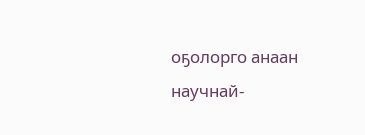оҕолорго анаан научнай-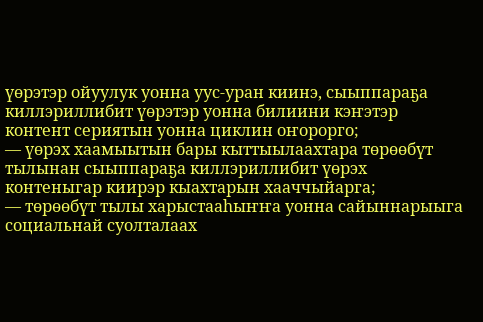үөрэтэр ойуулук уонна уус-уран киинэ, сыыппараҕа киллэриллибит үөрэтэр уонна билиини кэҥэтэр контент сериятын уонна циклин оҥорорго;
— үөрэх хаамыытын бары кыттыылаахтара төрөөбүт тылынан сыыппараҕа киллэриллибит үөрэх контеныгар киирэр кыахтарын хааччыйарга;
— төрөөбүт тылы харыстааһыҥҥа уонна сайыннарыыга социальнай суолталаах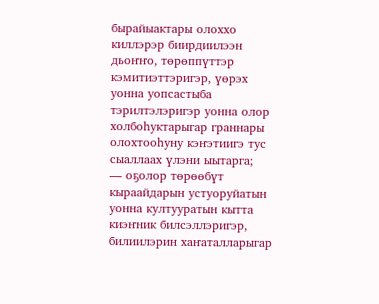бырайыактары олоххо киллэрэр биирдиилээн дьоҥҥо, төрөппүттэр кэмитиэттэригэр, үөрэх уонна уопсастыба тэрилтэлэригэр уонна олор холбоһуктарыгар граннары олохтооһуну кэҥэтиигэ тус сыаллаах үлэни ыытарга;
— оҕолор төрөөбүт кыраайдарын устуоруйатын уонна култууратын кытта киэҥник билсэллэригэр, билиилэрин хаҥаталларыгар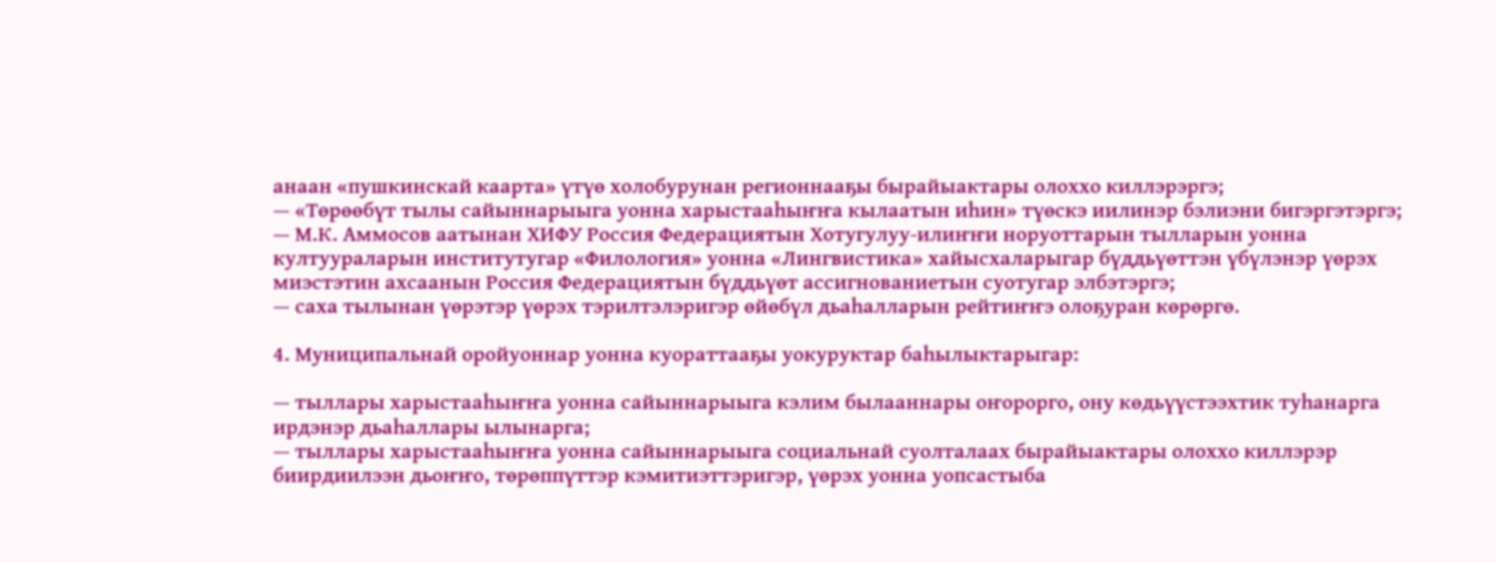анаан «пушкинскай каарта» үтүө холобурунан регионнааҕы бырайыактары олоххо киллэрэргэ;
— «Төрөөбүт тылы сайыннарыыга уонна харыстааһыҥҥа кылаатын иһин» түөскэ иилинэр бэлиэни бигэргэтэргэ;
— М.К. Аммосов аатынан ХИФУ Россия Федерациятын Хотугулуу-илиҥҥи норуоттарын тылларын уонна култуураларын институтугар «Филология» уонна «Лингвистика» хайысхаларыгар бүддьүөттэн үбүлэнэр үөрэх миэстэтин ахсаанын Россия Федерациятын бүддьүөт ассигнованиетын суотугар элбэтэргэ;
— саха тылынан үөрэтэр үөрэх тэрилтэлэригэр өйөбүл дьаһалларын рейтиҥҥэ олоҕуран көрөргө.

4. Муниципальнай оройуоннар уонна куораттааҕы уокуруктар баһылыктарыгар:

— тыллары харыстааһыҥҥа уонна сайыннарыыга кэлим былааннары оҥорорго, ону көдьүүстээхтик туһанарга ирдэнэр дьаһаллары ылынарга;
— тыллары харыстааһыҥҥа уонна сайыннарыыга социальнай суолталаах бырайыактары олоххо киллэрэр биирдиилээн дьоҥҥо, төрөппүттэр кэмитиэттэригэр, үөрэх уонна уопсастыба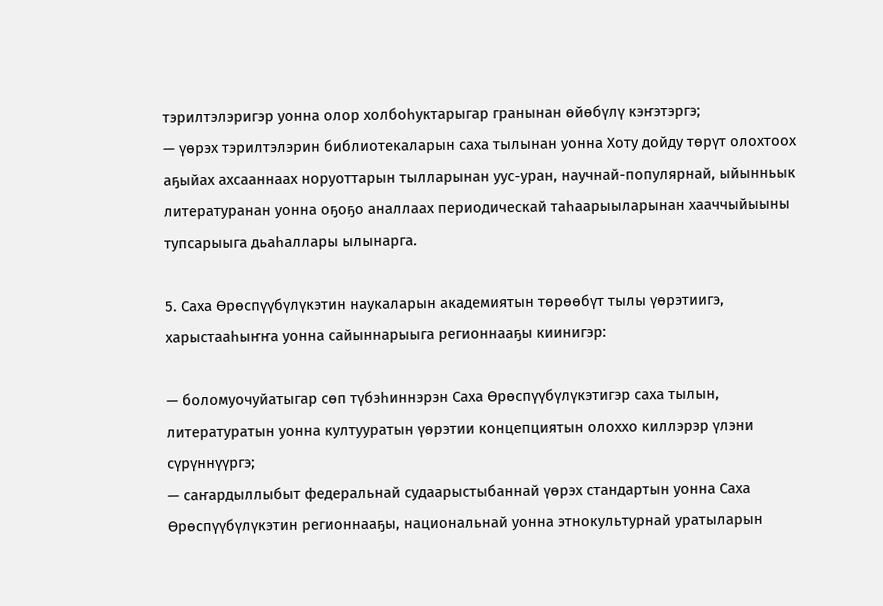тэрилтэлэригэр уонна олор холбоһуктарыгар гранынан өйөбүлү кэҥэтэргэ;
— үөрэх тэрилтэлэрин библиотекаларын саха тылынан уонна Хоту дойду төрүт олохтоох аҕыйах ахсааннаах норуоттарын тылларынан уус-уран, научнай-популярнай, ыйынньык литературанан уонна оҕоҕо аналлаах периодическай таһаарыыларынан хааччыйыыны тупсарыыга дьаһаллары ылынарга.

5. Саха Өрөспүүбүлүкэтин наукаларын академиятын төрөөбүт тылы үөрэтиигэ, харыстааһыҥҥа уонна сайыннарыыга регионнааҕы киинигэр:

— боломуочуйатыгар сөп түбэһиннэрэн Саха Өрөспүүбүлүкэтигэр саха тылын, литературатын уонна култууратын үөрэтии концепциятын олоххо киллэрэр үлэни сүрүннүүргэ;
— саҥардыллыбыт федеральнай судаарыстыбаннай үөрэх стандартын уонна Саха Өрөспүүбүлүкэтин регионнааҕы, национальнай уонна этнокультурнай уратыларын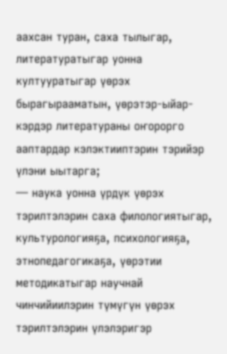аахсан туран, саха тылыгар, литературатыгар уонна култууратыгар үөрэх бырагырааматын, үөрэтэр-ыйар-кэрдэр литератураны оҥорорго ааптардар кэлэктииптэрин тэрийэр үлэни ыытарга;
— наука уонна үрдүк үөрэх тэрилтэлэрин саха филологиятыгар, культурологияҕа, психологияҕа, этнопедагогикаҕа, үөрэтии методикатыгар научнай чинчийиилэрин түмүгүн үөрэх тэрилтэлэрин үлэлэригэр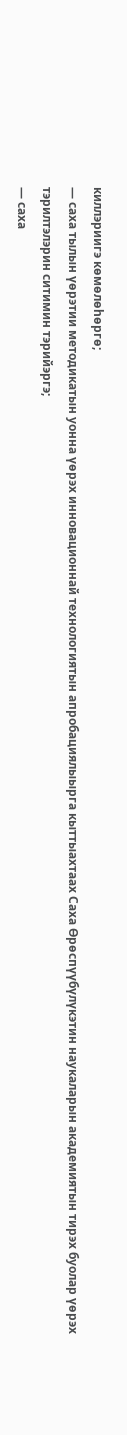киллэриигэ көмөлөһөргө;
— саха тылын үөрэтии методикатын уонна үөрэх инновационнай технологиятын апробациялыырга кыттыахтаах Саха Өрөспүүбүлүкэтин наукаларын академиятын тирэх буолар үөрэх тэрилтэлэрин ситимин тэрийэргэ;
— саха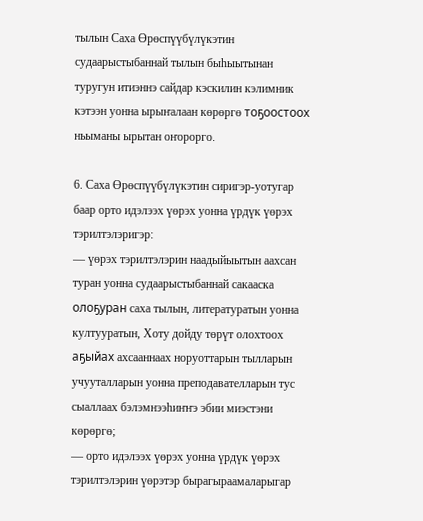тылын Саха Өрөспүүбүлүкэтин судаарыстыбаннай тылын быһыытынан туругун итиэннэ сайдар кэскилин кэлимник кэтээн уонна ырыҥалаан көрөргө тоҕоостоох ньыманы ырытан оҥорорго.

6. Саха Өрөспүүбүлүкэтин сиригэр-уотугар баар орто идэлээх үөрэх уонна үрдүк үөрэх тэрилтэлэригэр:
— үөрэх тэрилтэлэрин наадыйыытын аахсан туран уонна судаарыстыбаннай сакааска олоҕуран саха тылын, литературатын уонна култууратын, Хоту дойду төрүт олохтоох аҕыйах ахсааннаах норуоттарын тылларын учууталларын уонна преподавателларын тус сыаллаах бэлэмнээһиҥҥэ эбии миэстэни көрөргө;
— орто идэлээх үөрэх уонна үрдүк үөрэх тэрилтэлэрин үөрэтэр бырагыраамаларыгар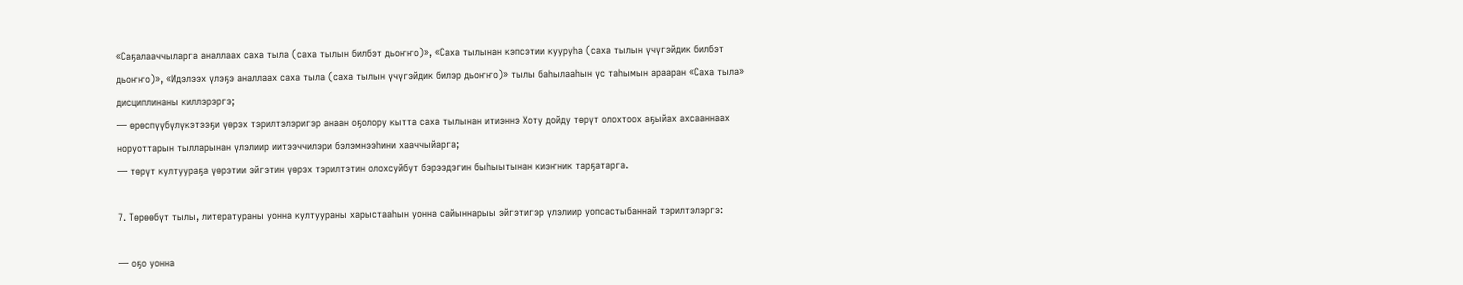«Саҕалааччыларга аналлаах саха тыла (саха тылын билбэт дьоҥҥо)», «Саха тылынан кэпсэтии кууруһа (саха тылын үчүгэйдик билбэт дьоҥҥо)», «Идэлээх үлэҕэ аналлаах саха тыла (саха тылын үчүгэйдик билэр дьоҥҥо)» тылы баһылааһын үс таһымын арааран «Саха тыла» дисциплинаны киллэрэргэ;
— өрөспүүбүлүкэтээҕи үөрэх тэрилтэлэригэр анаан оҕолору кытта саха тылынан итиэннэ Хоту дойду төрүт олохтоох аҕыйах ахсааннаах норуоттарын тылларынан үлэлиир иитээччилэри бэлэмнээһини хааччыйарга;
— төрүт култуураҕа үөрэтии эйгэтин үөрэх тэрилтэтин олохсуйбут бэрээдэгин быһыытынан киэҥник тарҕатарга.

7. Төрөөбүт тылы, литератураны уонна култуураны харыстааһын уонна сайыннарыы эйгэтигэр үлэлиир уопсастыбаннай тэрилтэлэргэ:

— оҕо уонна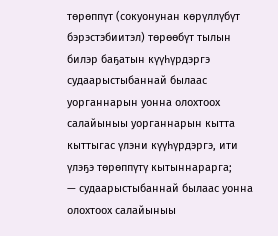төрөппүт (сокуонунан көрүллүбүт бэрэстэбиитэл) төрөөбүт тылын билэр баҕатын күүһүрдэргэ судаарыстыбаннай былаас уорганнарын уонна олохтоох салайыныы уорганнарын кытта кыттыгас үлэни күүһүрдэргэ, ити үлэҕэ төрөппүтү кытыннарарга;
— судаарыстыбаннай былаас уонна олохтоох салайыныы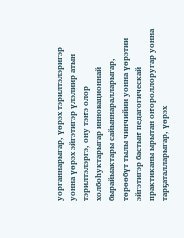уорганнарыгар, үөрэх тэрилтэлэригэр уонна үөрэх эйгэтигэр үлэлиир атын тэрилтэлэргэ, ону тэҥэ олор холбоһуктарыгар инновационнай бырайыактары сайыннаралларыгар, төрөөбүт тылы чинчийии уонна үөрэтии эйгэтигэр бастыҥ педагогическай практиканы ырытан оҥороллоругар уонна тарҕаталларыгар, үөрэх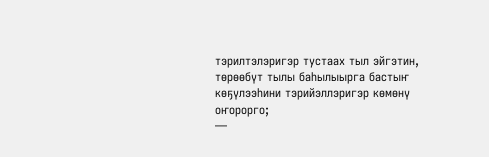тэрилтэлэригэр тустаах тыл эйгэтин, төрөөбүт тылы баһылыырга бастыҥ көҕүлээһини тэрийэллэригэр көмөнү оҥорорго;
—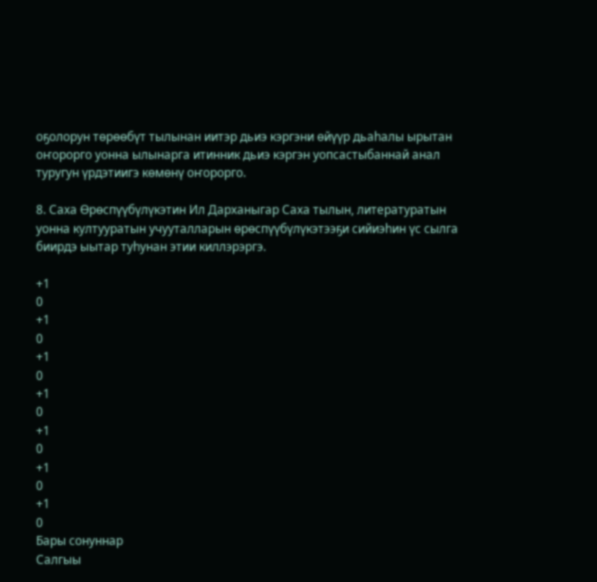оҕолорун төрөөбүт тылынан иитэр дьиэ кэргэни өйүүр дьаһалы ырытан оҥорорго уонна ылынарга итинник дьиэ кэргэн уопсастыбаннай анал туругун үрдэтиигэ көмөнү оҥорорго.

8. Саха Өрөспүүбүлүкэтин Ил Дарханыгар Саха тылын, литературатын уонна култууратын учууталларын өрөспүүбүлүкэтээҕи сийиэһин үс сылга биирдэ ыытар туһунан этии киллэрэргэ.

+1
0
+1
0
+1
0
+1
0
+1
0
+1
0
+1
0
Бары сонуннар
Салгыы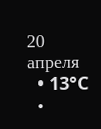20 апреля
  • 13°C
  •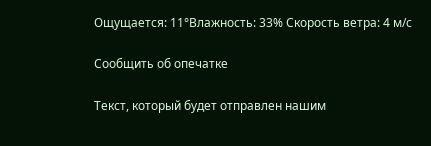Ощущается: 11°Влажность: 33% Скорость ветра: 4 м/с

Сообщить об опечатке

Текст, который будет отправлен нашим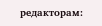редакторам: